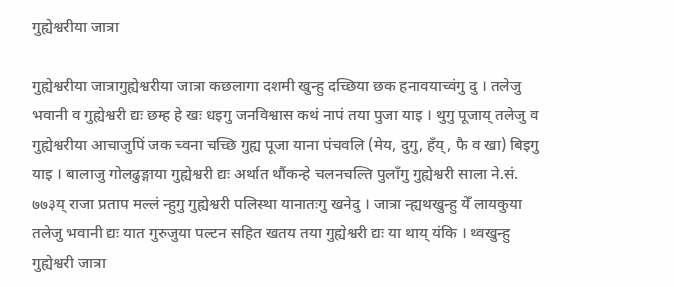गुह्येश्वरीया जात्रा

गुह्येश्वरीया जात्रागुह्येश्वरीया जात्रा कछलागा दशमी खुन्हु दच्छिया छक हनावयाच्वंगु दु । तलेजु भवानी व गुह्येश्वरी द्यः छम्ह हे खः धइगु जनविश्वास कथं नापं तया पुजा याइ । थुगु पूजाय् तलेजु व गुह्येश्वरीया आचाजुपिं जक च्वना चच्छि गुह्य पूजा याना पंचवलि (मेय, दुगु, हँय्, फै व खा) बिइगु याइ । बालाजु गोलढुङ्गाया गुह्येश्वरी द्यः अर्थात थौंकन्हे चलनचल्ति पुलाँगु गुह्येश्वरी साला ने.सं. ७७३य् राजा प्रताप मल्लं न्हुगु गुह्येश्वरी पलिस्था यानातःगु खनेदु । जात्रा न्ह्यथखुन्हु येँ लायकुया तलेजु भवानी द्यः यात गुरुजुया पल्टन सहित खतय तया गुह्येश्वरी द्यः या थाय् यंकि । थ्वखुन्हु गुह्येश्वरी जात्रा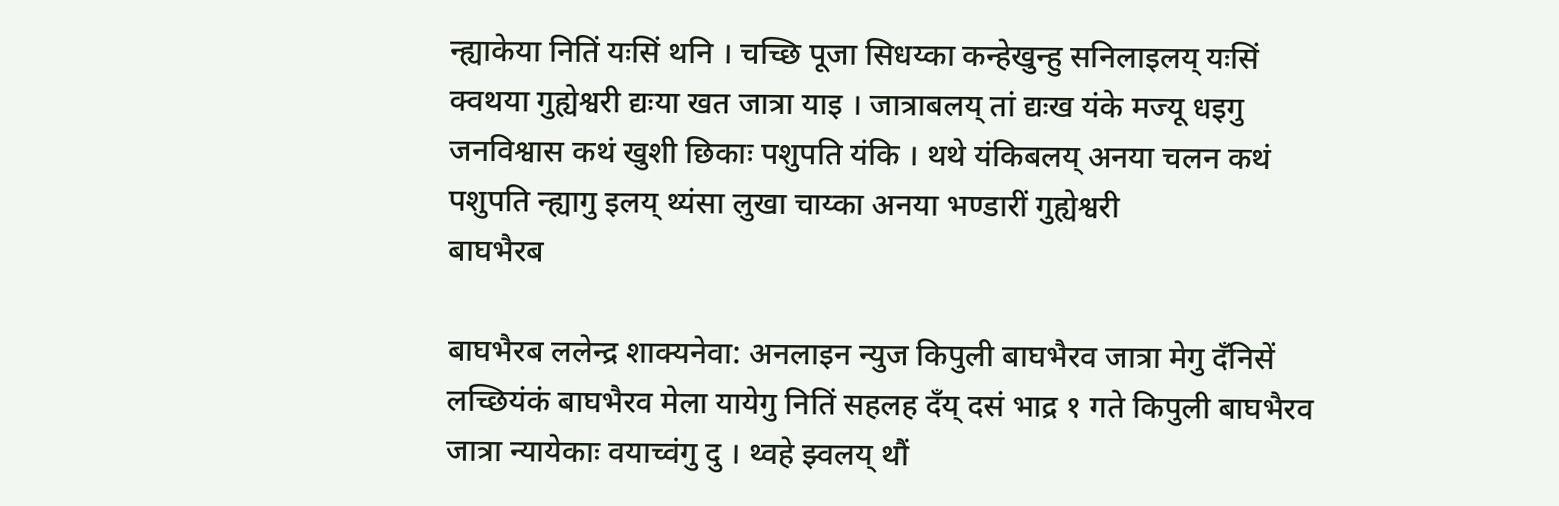न्ह्याकेया नितिं यःसिं थनि । चच्छि पूजा सिधय्का कन्हेखुन्हु सनिलाइलय् यःसिं क्वथया गुह्येश्वरी द्यःया खत जात्रा याइ । जात्राबलय् तां द्यःख यंके मज्यू धइगु जनविश्वास कथं खुशी छिकाः पशुपति यंकि । थथे यंकिबलय् अनया चलन कथं पशुपति न्ह्यागु इलय् थ्यंसा लुखा चाय्का अनया भण्डारीं गुह्येश्वरी
बाघभैरब

बाघभैरब ललेन्द्र शाक्यनेवा: अनलाइन न्युज किपुली बाघभैरव जात्रा मेगु दँनिसें लच्छियंकं बाघभैरव मेला यायेगु नितिं सहलह दँय् दसं भाद्र १ गते किपुली बाघभैरव जात्रा न्यायेकाः वयाच्वंगु दु । थ्वहे झ्वलय् थौं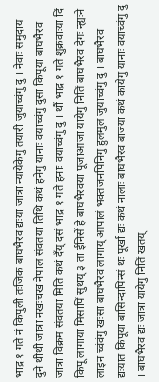भाद्र १ गते नं किपुली तःजिक बाघभैरव द्यःया जात्रा न्यायेकेगु तयारी जुयाच्वंगु दु । नेवाः समुदाय दुने थीथी जात्रा नखःचख नेपाल संवतया तिथि कथं हनेगु यानाः वयाच्वंगु दुसा किपूया बाघभैरव जात्रा विक्रम संवतया मिति कथं दँय् दसं भाद्र १ गते हनाः वयाच्वंगु दु । थौं भाद्र १ गते शुक्रवाःया दिं किपू लागाया मिसापिं सुथय् ३ ता ईनिसें हे बाघभैरवया पूजाआजा यायेगु नितिं बाघभैरव देगः न्ह्यःने लाइन च्वंवंगु खःसा बाघभैरव लागाय् आपालं भक्तजनपिनिगु हुलमुल जुयाच्वंगु दु । बाघभैरव द्यःयात किपूया बासिन्दापिन्सं थः पूर्खा द्यः कथं नालाः बाघभैरव बाज्या कथं कायेगु यानाः वयाच्वंगु दु । बाघभैरव द्यः जात्रा यायेगु नितिं खतय्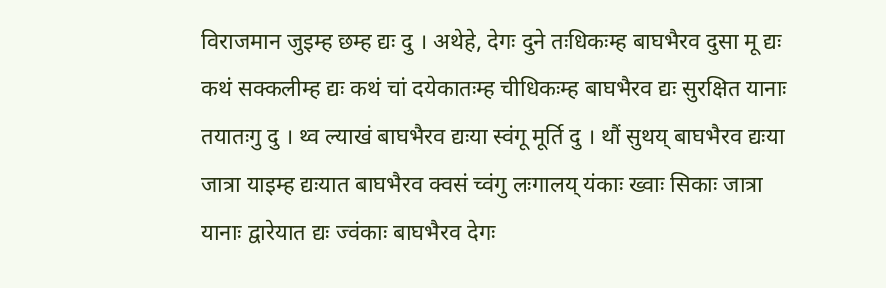विराजमान जुइम्ह छम्ह द्यः दु । अथेहे, देगः दुने तःधिकःम्ह बाघभैरव दुसा मू द्यः कथं सक्कलीम्ह द्यः कथं चां दयेकातःम्ह चीधिकःम्ह बाघभैरव द्यः सुरक्षित यानाः तयातःगु दु । थ्व ल्याखं बाघभैरव द्यःया स्वंगू मूर्ति दु । थौं सुथय् बाघभैरव द्यःया जात्रा याइम्ह द्यःयात बाघभैरव क्वसं च्वंगु लःगालय् यंकाः ख्वाः सिकाः जात्रा यानाः द्वारेयात द्यः ज्वंकाः बाघभैरव देगः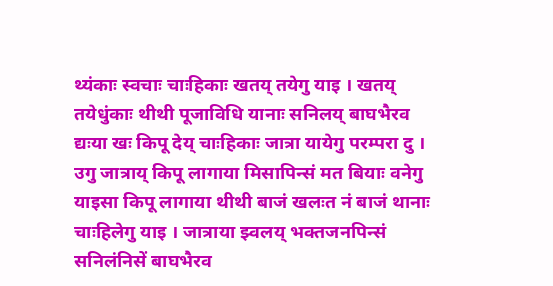थ्यंकाः स्वचाः चाःहिकाः खतय् तयेगु याइ । खतय् तयेधुंकाः थीथी पूजाविधि यानाः सनिलय् बाघभैरव द्यःया खः किपू देय् चाःहिकाः जात्रा यायेगु परम्परा दु । उगु जात्राय् किपू लागाया मिसापिन्सं मत बियाः वनेगु याइसा किपू लागाया थीथी बाजं खलःत नं बाजं थानाः चाःहिलेगु याइ । जात्राया झ्वलय् भक्तजनपिन्सं सनिलंनिसें बाघभैरव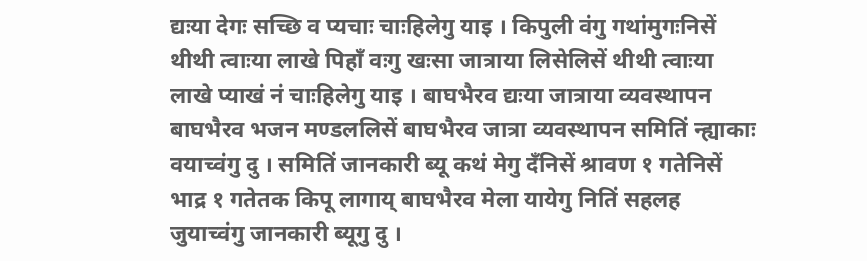द्यःया देगः सच्छि व प्यचाः चाःहिलेगु याइ । किपुली वंगु गथांमुगःनिसें थीथी त्वाःया लाखे पिहाँ वःगु खःसा जात्राया लिसेलिसें थीथी त्वाःया लाखे प्याखं नं चाःहिलेगु याइ । बाघभैरव द्यःया जात्राया व्यवस्थापन बाघभैरव भजन मण्डललिसें बाघभैरव जात्रा व्यवस्थापन समितिं न्ह्याकाः वयाच्वंगु दु । समितिं जानकारी ब्यू कथं मेगु दँनिसें श्रावण १ गतेनिसें भाद्र १ गतेतक किपू लागाय् बाघभैरव मेला यायेगु नितिं सहलह जुयाच्वंगु जानकारी ब्यूगु दु ।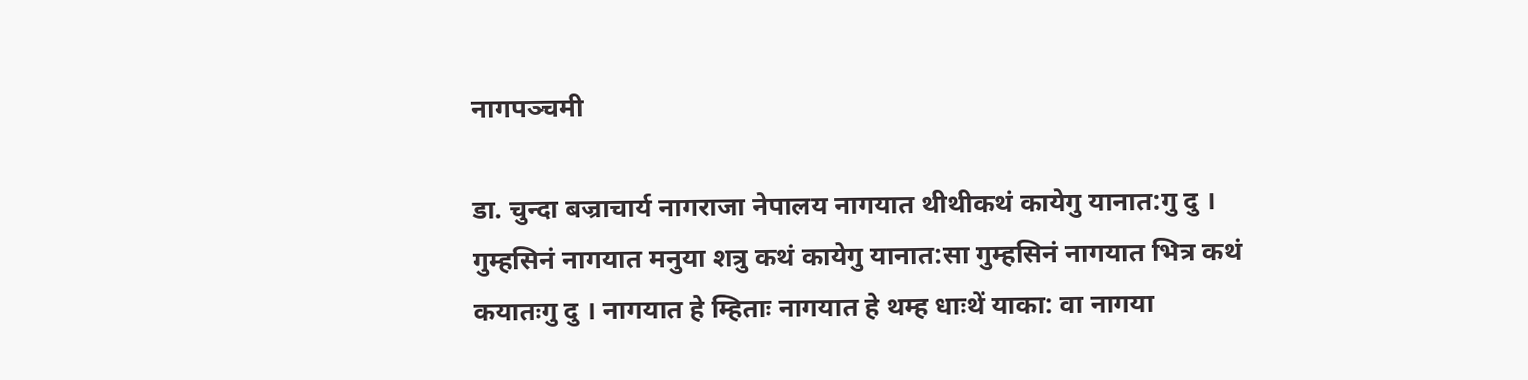नागपञ्चमी

डा. चुन्दा बज्राचार्य नागराजा नेपालय नागयात थीथीकथं कायेगु यानात:गु दु । गुम्हसिनं नागयात मनुया शत्रु कथं कायेगु यानात:सा गुम्हसिनं नागयात भित्र कथं कयातःगु दु । नागयात हे म्हिताः नागयात हे थम्ह धाःथें याका: वा नागया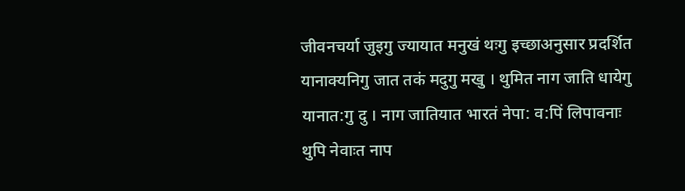जीवनचर्या जुइगु ज्यायात मनुखं थःगु इच्छाअनुसार प्रदर्शित यानाक्यनिगु जात तकं मदुगु मखु । थुमित नाग जाति धायेगु यानात:गु दु । नाग जातियात भारतं नेपा: व:पिं लिपावनाः थुपि नेवाःत नाप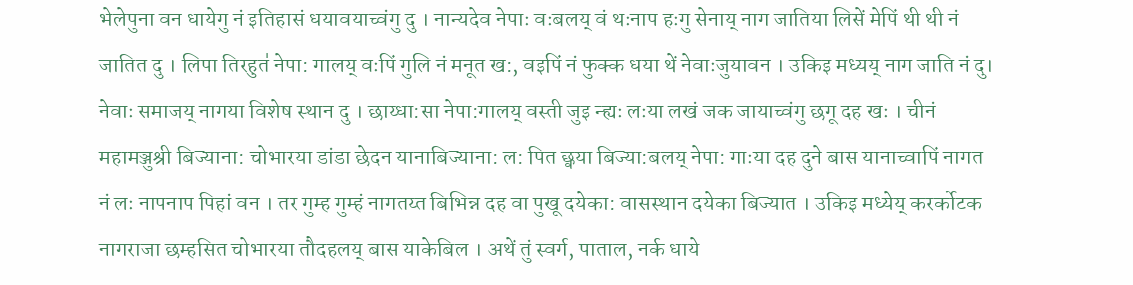भेलेपुना वन धायेगु नं इतिहासं धयावयाच्वंगु दु । नान्यदेव नेपाः वःबलय् वं थःनाप हःगु सेनाय् नाग जातिया लिसें मेपिं थी थी नं जातित दु । लिपा तिरहुत॑ नेपा: गालय् वःपिं गुलि नं मनूत ख:, वइपिं नं फुक्क धया थें नेवाःजुयावन । उकिइ मध्यय् नाग जाति नं दु। नेवाः समाजय् नागया विशेष स्थान दु । छाय्धा:सा नेपा:गालय् वस्ती जुइ न्ह्यः लःया लखं जक जायाच्वंगु छगू दह खः । चीनं महामञ्जुश्री बिज्याना: चोभारया डांडा छेदन यानाबिज्याना: ल: पित छ्वया बिज्या:बलय् नेपा: गाःया दह दुने बास यानाच्वापिं नागत नं लः नापनाप पिहां वन । तर गुम्ह गुम्हं नागतय्त बिभिन्न दह वा पुखू दयेका: वासस्थान दयेका बिज्यात । उकिइ मध्येय् करर्कोटक नागराजा छम्हसित चोभारया तौदहलय् बास याकेबिल । अथें तुं स्वर्ग, पाताल, नर्क धाये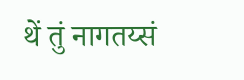थें तुं नागतय्सं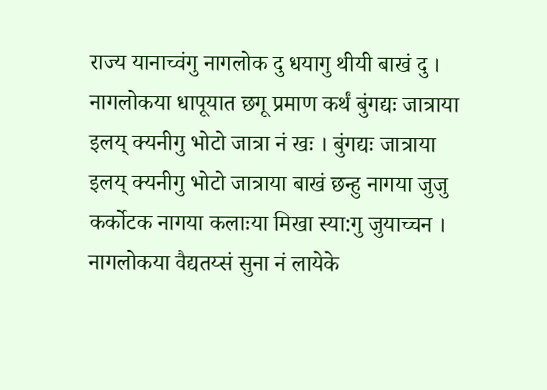राज्य यानाच्वंगु नागलोक दु धयागु थीयी बाखं दु । नागलोकया धापूयात छगू प्रमाण कर्थं बुंगद्यः जात्राया इलय् क्यनीगु भोटो जात्रा नं खः । बुंगद्यः जात्राया इलय् क्यनीगु भोटो जात्राया बाखं छन्हु नागया जुजु कर्कोटक नागया कलाःया मिखा स्या:गु जुयाच्चन । नागलोकया वैद्यतय्सं सुना नं लायेके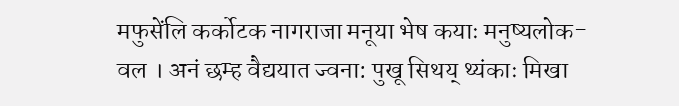मफुसेंलि कर्कोटक नागराजा मनूया भेष कयाः मनुष्यलोक- वल । अनं छम्ह वैद्ययात ज्वना: पुखू सिथय् थ्यंकाः मिखा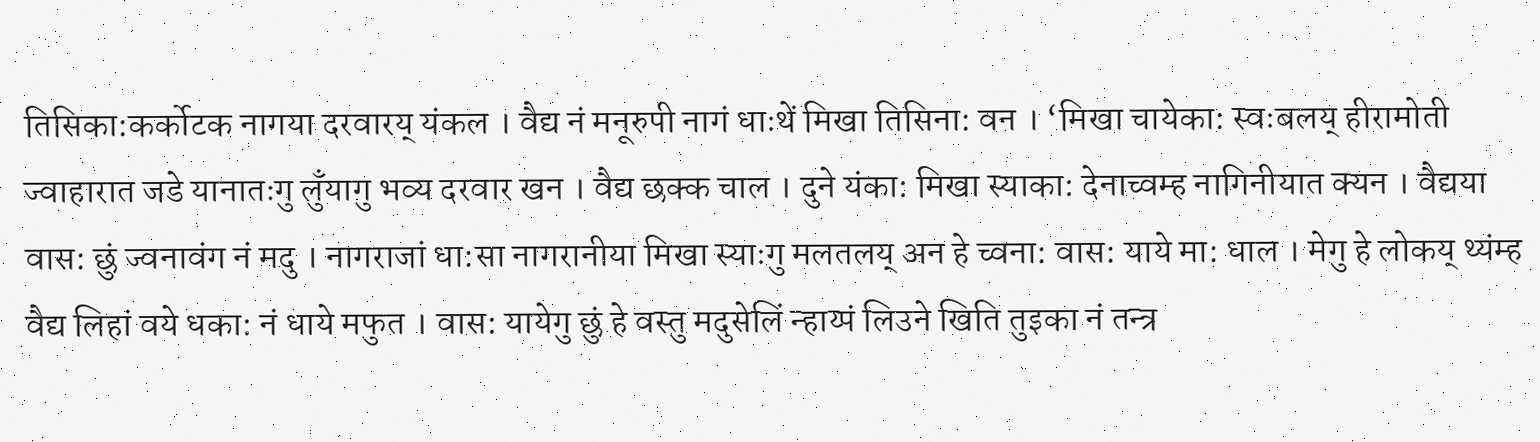तिसिका:कर्कोटक नागया दरवारय् यंकल । वैद्य नं मनूरुपी नागं धाःथें मिखा तिसिना: वन । ‘मिखा चायेका: स्वःबलय् हीरामोती ज्वाहारात जडे यानातःगु लुँयागु भव्य दरवार खन । वैद्य छक्क चाल । दुने यंका: मिखा स्याका: देनाच्वम्ह नागिनीयात क्यन । वैद्यया वास: छुं ज्वनावंग नं मदु । नागराजां धा:सा नागरानीया मिखा स्याःगु मलतलय् अन हे च्वना: वास: याये मा: धाल । मेगु हे लोकय् थ्यंम्ह वैद्य लिहां वये धका: नं धाये मफुत । वास: यायेगु छुं हे वस्तु मदुसेलिं न्हाय्पं लिउने खिति तुइका नं तन्त्र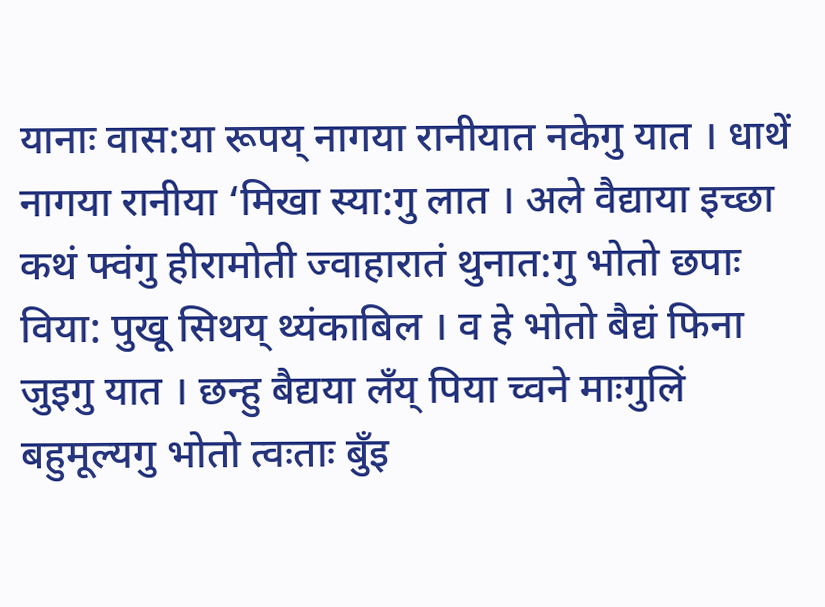यानाः वास:या रूपय् नागया रानीयात नकेगु यात । धाथें नागया रानीया ‘मिखा स्या:गु लात । अले वैद्याया इच्छा कथं फ्वंगु हीरामोती ज्वाहारातं थुनात:गु भोतो छपाः विया: पुखू सिथय् थ्यंकाबिल । व हे भोतो बैद्यं फिना जुइगु यात । छन्हु बैद्यया लँय् पिया च्वने माःगुलिं बहुमूल्यगु भोतो त्वःताः बुँइ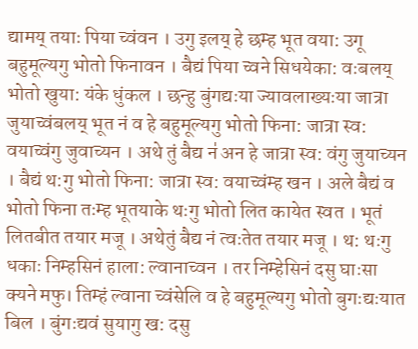द्यामय् तयाः पिया च्वंवन । उगु इलय् हे छम्ह भूत वया: उगू बहुमूल्यगु भोतो फिनावन । बैद्यं पिया च्वने सिधयेका: वःबलय् भोतो खुया: यंके धुंकल । छन्हु बुंगद्यःया ज्यावलाख्यःया जात्रा जुयाच्वंबलय् भूत नं व हे बहुमूल्यगु भोतो फिना: जात्रा स्व: वयाच्वंगु जुवाच्यन । अथे तुं बैद्य न॑ अन हे जात्रा स्व: वंगु जुयाच्यन । बैद्यं थ:गु भोतो फिना: जात्रा स्व: वयाच्वंम्ह खन । अले बैद्यं व भोतो फिना तःम्ह भूतयाके थःगु भोतो लित कायेत स्वत । भूतं लितबीत तयार मजू । अथेतुं बैद्य नं त्वःतेत तयार मजू । थ: थःगु धकाः निम्हसिनं हाला: ल्वानाच्वन । तर निम्हेसिनं दसु घाःसा क्यने मफु। तिम्हं ल्वाना च्वंसेलि व हे बहुमूल्यगु भोतो बुगःद्यःयात बिल । बुंगःद्यवं सुयागु ख: दसु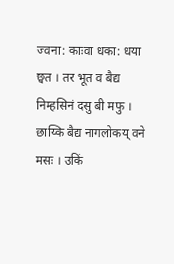ज्वना: काःवा धका: धया छ्वत । तर भूत व बैद्य निम्हसिनं दसु बी मफु । छाय्कि बैद्य नागलोकय् वने मसः । उकिं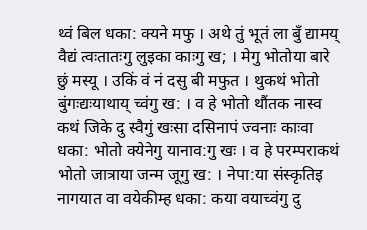थ्वं बिल धका: क्यने मफु । अथे तुं भूतं ला बुँ द्यामय् वैद्यं त्वःतातःगु लुइका काःगु ख; । मेगु भोतोया बारे छुं मस्यू । उकिं वं नं दसु बी मफुत । थुकथं भोतो बुंगःद्यःयाथाय् च्वंगु ख: । व हे भोतो थौंतक नास्व कथं जिके दु स्वैगुं खःसा दसिनापं ज्वनाः काःवा धका: भोतो क्येनेगु यानाव:गु खः । व हे परम्पराकथं भोतो जात्राया जन्म जूगु ख: । नेपा:या संस्कृतिइ नागयात वा वयेकीम्ह धका: कया वयाच्वंगु दु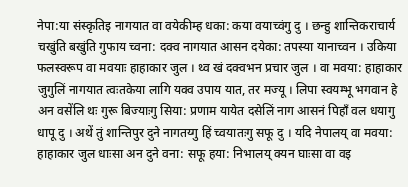नेपा:या संस्कृतिइ नागयात वा वयेकीम्ह धका: कया वयाच्वंगु दु । छन्हु शान्तिकराचार्य चखुंति बखुंति गुफाय च्वना: दक्व नागयात आसन दयेका: तपस्या यानाच्वन । उकिया फलस्वरूप वा मवयाः हाहाकार जुल । थ्व खं दक्वभन प्रचार जुल । वा मवया: हाहाकार जुगुलिं नागयात त्वःतकेया लागि यक्व उपाय यात, तर मज्यू । लिपा स्वयम्भू भगवान हे अन वसेंलि थः गुरू बिज्याःगु सिया: प्रणाम यायेत दसेलिं नाग आसनं पिहाँ वल धयागु धापू दु । अथें तुं शान्तिपुर दुने नागतय्गु हिं च्वयातःगु सफू दु । यदि नेपालय् वा मवया: हाहाकार जुल धाःसा अन दुने वना: सफू हया: निभालय् क्यन घाःसा वा वइ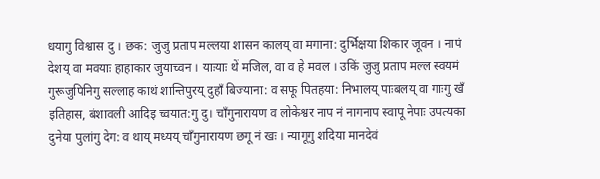धयागु विश्वास दु । छक: जुजु प्रताप मल्लया शासन कालय् वा मगाना: दुर्भिक्षया शिकार जूवन । नापं देशय् वा मवयाः हाहाकार जुयाच्वन । याःयाः थें मजिल, वा व हे मवल । उकिं जुजु प्रताप मल्ल स्वयमं गुरूजुपिनिगु सल्लाह काथं शान्तिपुरय् दुहाँ बिज्याना: व सफू पितहया: निभालय् पाःबलय् वा गाःगु खँ इतिहास, बंशावली आदिइ च्वयात:गु दु। चाँगुनारायण व लोकेश्वर नाप नं नागनाप स्वापू नेपाः उपत्यका दुनेया पुलांगु देग: व थाय् मध्यय् चाँगुनारायण छगू नं खः । न्यागूगु शदिया मानदेवं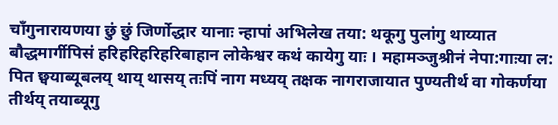चाँगुनारायणया छुं छुं जिर्णोद्धार यानाः न्हापां अभिलेख तया: थकूगु पुलांगु थाय्यात बौद्धमार्गीपिसं हरिहरिहरिहरिबाहान लोकेश्वर कथं कायेगु याः । महामञ्जुश्रीन॑ नेपा:गाःया ल: पित छ्वयाब्यूबलय् थाय् थासय् तःपिं नाग मध्यय् तक्षक नागराजायात पुण्यतीर्थ वा गोकर्णया तीर्थय् तयाब्यूगु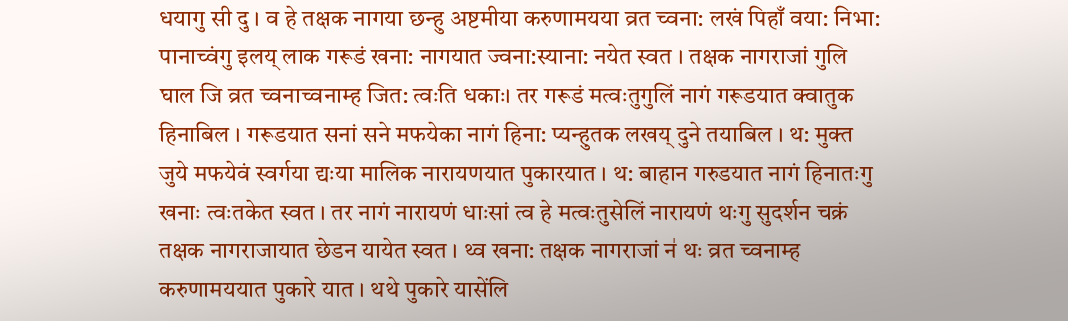धयागु सी दु । व हे तक्षक नागया छन्हु अष्टमीया करुणामयया व्रत च्वना: लखं पिहाँ वया: निभा: पानाच्वंगु इलय् लाक गरूडं खना: नागयात ज्वना:स्याना: नयेत स्वत । तक्षक नागराजां गुलि घाल जि व्रत च्वनाच्वनाम्ह जित: त्वःति धकाः। तर गरूडं मत्वःतुगुलिं नागं गरूडयात क्वातुक हिनाबिल । गरूडयात सनां सने मफयेका नागं हिना: प्यन्हुतक लखय् दुने तयाबिल । थ: मुक्त जुये मफयेवं स्वर्गया द्यःया मालिक नारायणयात पुकारयात । थ: बाहान गरुडयात नागं हिनातःगु खनाः त्वःतकेत स्वत । तर नागं नारायणं धाःसां त्व हे मत्वःतुसेलिं नारायणं थःगु सुदर्शन चक्रं तक्षक नागराजायात छेडन यायेत स्वत । थ्व खना: तक्षक नागराजां न॑ थः व्रत च्वनाम्ह करुणामययात पुकारे यात । थथे पुकारे यासेंलि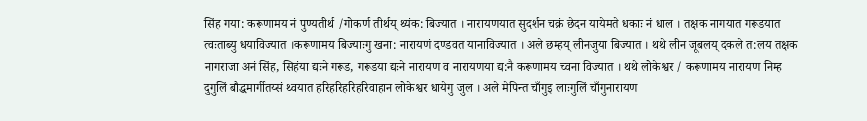सिंह गया: करूणामय नं पुण्यतीर्थ /गोकर्ण तीर्थय् थ्यंक: बिज्यात । नारायणयात सुदर्शन चक्रं छेदन यायेमते धकाः नं धाल । तक्षक नागयात गरूडयात त्वःताब्यु धयाविज्यात ।करूणामय बिज्याःगु खना: नारायणं दण्डवत यानाविज्यात । अले छम्हय् लीनजुया बिज्यात । थथे लीन जूबलय् दकले त:लय तक्षक नागराजा अनं सिंह, सिहंया द्यःने गरूड, गरूडया द्यःने नारायण व नारायणया द्य:नै करूणामय च्वना विज्यात । थथे लोकेश्वर / करूणामय नारायण निम्ह दुगुलिं बौद्धमार्गीतय्सं थ्वयात हरिहरिहरिहरिवाहान लोकेश्वर धायेगु जुल । अले मेपिन्त चाँगुइ लाःगुलिं चाँगुनारायण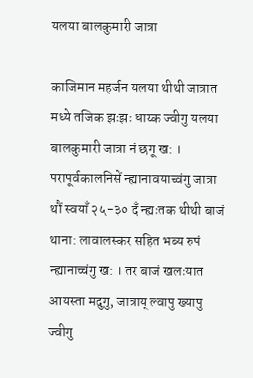यलया बालकुमारी जात्रा

काजिमान महर्जन यलया थीथी जात्रात मध्ये तजिक झःझः धाय्क ज्वीगु यलया बालकुमारी जात्रा नं छगू ख: । परापूर्वकालनिसें न्ह्यानावयाच्वंगु जात्रा थौं स्वयाँ २५-३० दँ न्ह्यःतक थीथी बाजं थाना: लावालस्कर सहित भब्य रुपं न्ह्यानाच्चंगु ख: । तर बाजं खलःयात आयस्ता मदुगु, जात्राय् ल्वापु ख्यापु ज्वीगु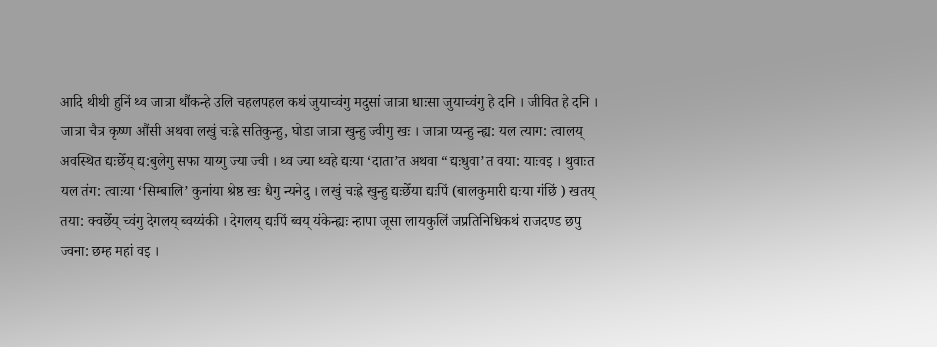आदि थीथी हुनिं थ्व जात्रा थौंकन्हे उलि चहलपहल कथं जुयाच्वंगु मदुसां जात्रा धाःसा जुयाच्वंगु हे दनि । जीवित हे दनि । जात्रा चैत्र कृष्ण औंसी अथवा लखुं चःह्रे सतिकुन्हु, घोडा जात्रा खुन्हु ज्वीगु खः । जात्रा प्यन्हु न्ह्य: यल त्याग: त्वालय् अवस्थित द्यःछेँय् द्य:बुलेगु सफा याय्गु ज्या ज्वी । थ्व ज्या थ्वहे द्यःया ‘दाता’त अथवा “द्यःधुवा’त वया: याःवइ । थुवाःत यल तंग: त्वाःया ‘सिम्बालि’ कुनांया श्रेष्ठ खः धैगु न्यनेदु । लखुं चःह्रे खुन्हु द्यःछेँया द्यःपिं (बालकुमारी द्यःया गंछिं ) खतय् तया: क्वछेँय् च्वंगु देगलय् ब्वय्यंकी । देगलय् द्यःपिं ब्वय् यंकेन्ह्यः न्हापा जूसा लायकुलिं जप्रतिनिधिकथं राजदण्ड छपु ज्वना: छम्ह महां वइ ।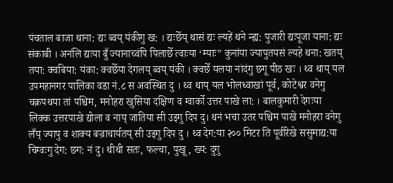पंचताल बाजा थाना: द्यः ब्वय् यंकीगु ख: । द्यःछेँय् थासं द्यः ल्यहें थने न्ह्य: पुजारी द्यःपूजा याना: द्यः संकाबी । अनंलि द्यःया बुँ ज्यानाच्वंपि पिलाछेँ त्वाःया ‘म्याः” कुनांया ज्यापुतयसं ल्यहे थना: खतय् तया: क्वबिया: यंका: क्वछेँया देगलय् ब्वय् यंकी । क्वछेँ यलया नांदंगु छगू पीठ खः । थ्व थाय् यल उपमहानगर पालिका वडा नं.८ स अवस्थित दु । थ्व थाय् यल भोलध्वाखां पूर्व, कोटेश्वर वनेगु चक्रपथया तां पश्चिम, मनोहरा खुसिया दक्षिण व ग्वार्को उत्तर पाखे ला: । बालकुमारी देगःया लिक्क उत्तरपाखे द्योला व नाय् जातिया सी उइगु दिप दु। थनं भचा उतर पश्चिम पाखें मनोहरा वनेगु लँय् ज्यापु व शाक्य बज्राचार्यतय् सी उइगु दिप दु । थ्व देग:या २०० मिटर ति पूर्वरिखे ससुमाद्य:या चिग्वःगु देग: छग: नं दु। थीथी सतः, फल्चा, पुखू, ख्य: दुगु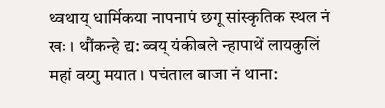थ्वथाय् धार्मिकया नापनापं छगू सांस्कृतिक स्थल नं खः । थौंकन्हे द्य: ब्वय् यंकीबले न्हापाथें लायकुलिं महां वय्गु मयात । पचंताल बाजा नं थाना: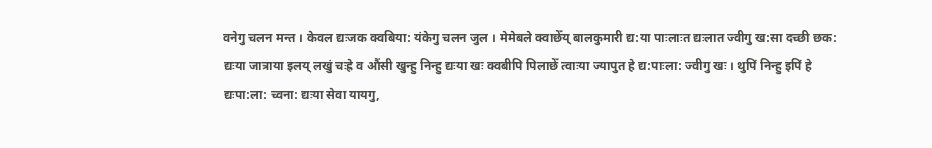वनेगु चलन मन्त । केवल द्यःजक क्वबिया: यंकेगु चलन जुल । मेमेबले क्वाछेँय् बालकुमारी द्य:या पाःलाःत द्यःलात ज्वीगु ख:सा दच्छी छक: द्यःया जात्राया इलय् लखुं चःह्रे व औंसी खुन्हु निन्हु द्यःया खः क्वबीपि पिलाछेँ त्वाःया ज्यापुत हे द्य:पाःला: ज्वीगु खः । थुपिं निन्हु इपिं हे द्यःपा:ला: च्वना: द्यःया सेवा यायगु,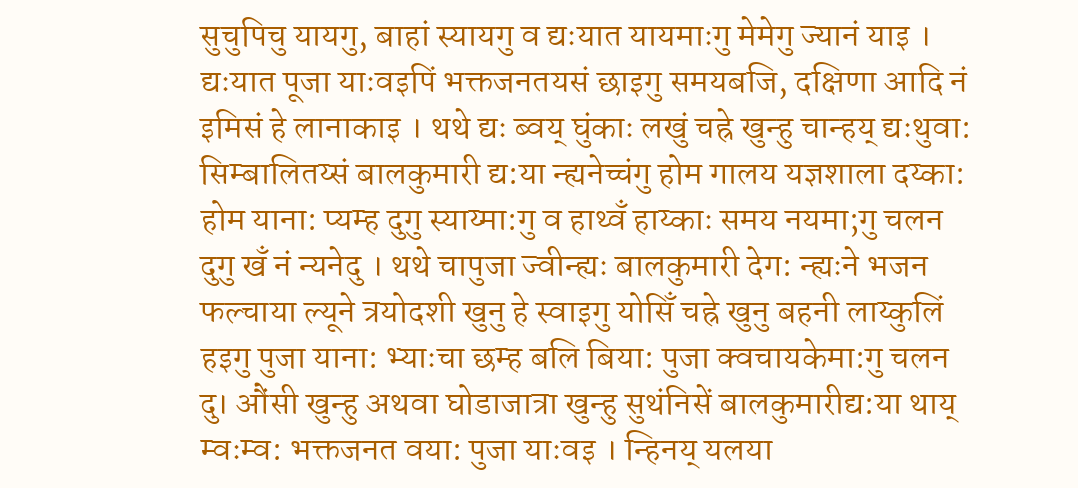सुचुपिचु यायगु, बाहां स्यायगु व द्यःयात यायमाःगु मेमेगु ज्यानं याइ । द्यःयात पूजा याःवइपिं भक्तजनतयसं छाइगु समयबजि, दक्षिणा आदि नं इमिसं हे लानाकाइ । थथे द्यः ब्वय् घुंकाः लखुं चह्रे खुन्हु चान्हय् द्यःथुवा: सिम्बालितय्सं बालकुमारी द्य:या न्ह्यनेच्चंगु होम गालय यज्ञशाला दय्का: होम याना: प्यम्ह दुगु स्याय्मा:गु व हाथ्वँ हाय्काः समय नयमा;गु चलन दुगु खँ नं न्यनेदु । थथे चापुजा ज्वीन्ह्यः बालकुमारी देग: न्ह्यःने भजन फल्चाया ल्यूने त्रयोदशी खुनु हे स्वाइगु योसिँ चह्रे खुनु बहनी लाय्कुलिं हइगु पुजा याना: भ्याःचा छम्ह बलि बिया: पुजा क्वचायकेमा:गु चलन दु। औंसी खुन्हु अथवा घोडाजात्रा खुन्हु सुथंनिसें बालकुमारीद्य:या थाय् म्वःम्व: भक्तजनत वया: पुजा याःवइ । न्हिनय् यलया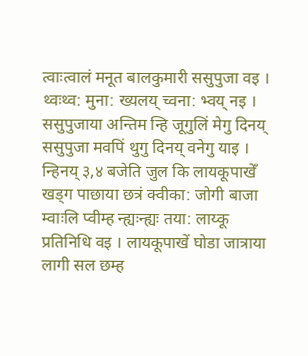त्वाःत्वालं मनूत बालकुमारी ससुपुजा वइ । थ्वःथ्व: मुना: ख्यलय् च्वना: भ्वय् नइ । ससुपुजाया अन्तिम न्हि जूगुलिं मेगु दिनय् ससुपुजा मवपिं थुगु दिनय् वनेगु याइ । न्हिनय् ३,४ बजेति जुल कि लायकूपाखेँ खड्ग पाछाया छत्रं क्वीका: जोगी बाजा म्वाःलि प्वीम्ह न्ह्यःन्ह्यः तया: लाय्कू प्रतिनिधि वइ । लायकूपाखें घोडा जात्राया लागी सल छम्ह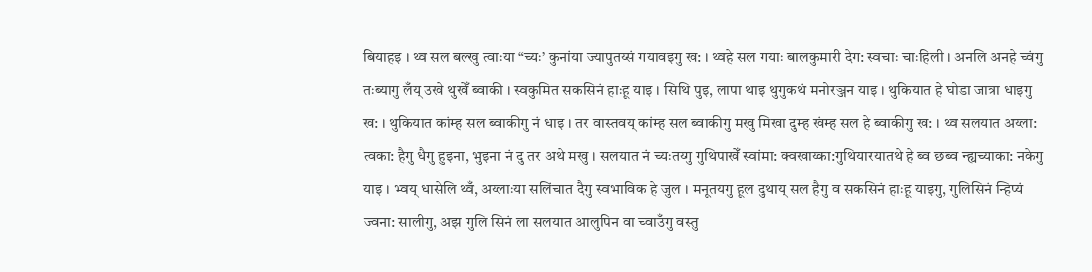बियाहइ । थ्व सल बल्खु त्वाःया “च्यः’ कुनांया ज्यापुतय्सं गयावइगु ख: । थ्वहे सल गयाः बालकुमारी देग: स्वचाः चाःहिली । अनलि अनहे च्वंगु तःब्यागु लँय् उखे थुखेँ ब्वाकी । स्वकुमित सकसिनं हाःहू याइ । सिथि पुइ, लापा थाइ थुगुकथं मनोरञ्जन याइ । थुकियात हे घोडा जात्रा धाइगु ख: । थुकियात कांम्ह सल ब्वाकीगु नं धाइ । तर वास्तवय् कांम्ह सल ब्वाकीगु मखु मिखा दुम्ह खंम्ह सल हे ब्वाकीगु ख: । थ्व सलयात अय्ला: त्वका: हैगु धैगु हुइना, भुइना नं दु तर अथे मखु । सलयात नं च्यःतय्गु गुथिपाखेँ स्वांमा: क्वखाय्का:गुथियारयातथे हे ब्व छब्व न्ह्यच्याका: नकेगु याइ । भ्वय् धासेलि थ्वँ, अय्लाःया सलिंचात दैगु स्वभाविक हे जुल । मनूतयगु हूल दुथाय् सल हैगु व सकसिनं हाःहू याइगु, गुलिसिनं न्हिप्यं ज्वना: सालीगु, अझ गुलि सिनं ला सलयात आलुपिन वा च्वाउँगु वस्तु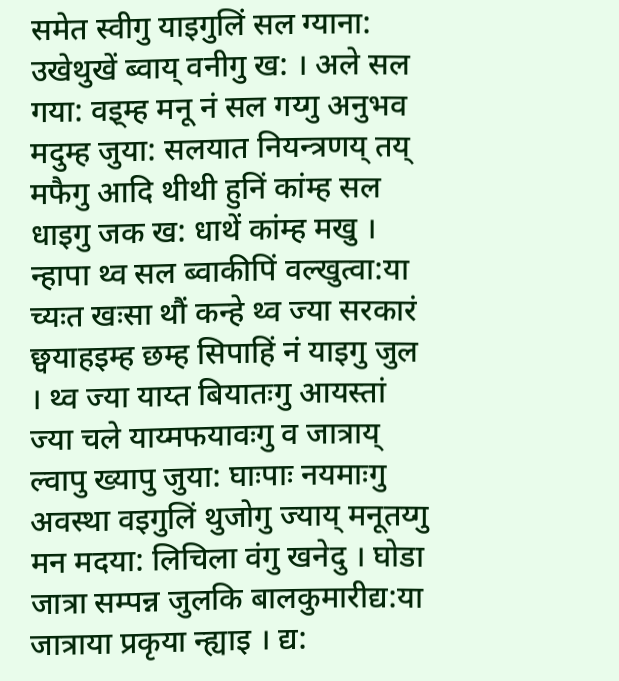समेत स्वीगु याइगुलिं सल ग्याना: उखेथुखें ब्वाय् वनीगु ख: । अले सल गया: वइ्म्ह मनू नं सल गय्गु अनुभव मदुम्ह जुया: सलयात नियन्त्रणय् तय् मफैगु आदि थीथी हुनिं कांम्ह सल धाइगु जक ख: धाथें कांम्ह मखु । न्हापा थ्व सल ब्वाकीपिं वल्खुत्वा:या च्यःत खःसा थौं कन्हे थ्व ज्या सरकारं छ्वयाहइम्ह छम्ह सिपाहिं नं याइगु जुल । थ्व ज्या याय्त बियातःगु आयस्तां ज्या चले याय्मफयावःगु व जात्राय् ल्वापु ख्यापु जुया: घाःपाः नयमाःगु अवस्था वइगुलिं थुजोगु ज्याय् मनूतय्गु मन मदया: लिचिला वंगु खनेदु । घोडा जात्रा सम्पन्न जुलकि बालकुमारीद्य:या जात्राया प्रकृया न्ह्याइ । द्य: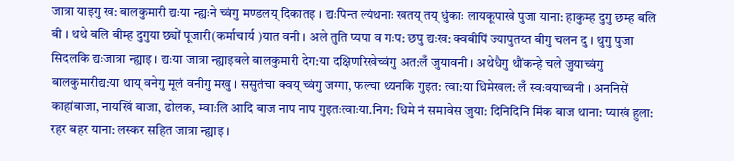जात्रा याइगु ख: बालकुमारी द्यःया न्ह्यःने च्वंगु मण्डलय् दिकातइ । द्यःपिन्त ल्यंथनाः खतय् तय् धुंकाः लायकूपाखे पुजा याना: हाकुम्ह दुगु छम्ह बलि बी । थथे बलि बीम्ह दुगुया छ्यों पूजारी(कर्माचार्य )यात वनी । अले तुति प्यपा व गःप: छपु द्यःख: क्वबीपिं ज्यापुतय्त बीगु चलन दु । थुगु पुजा सिदलकि द्यःजात्रा न्ह्याइ । द्यःया जात्रा न्ह्याइबले बालकुमारी देग:या दक्षिणरिखेच्वंगु अत:लँ जुयावनी । अथेधैगु थौंकन्हे चले जुयाच्वंगु बालकुमारीद्य:या थाय् वनेगु मूलं वनीगु मखु । ससुतंचा क्वय् च्वंगु जग्गा, फल्चा थ्यनकि गुइत: त्वा:या धिमेखल: लँ स्वःवयाच्वनी । अननिसें काहांबाजा, नायखिं बाजा, ढोलक, म्वाःलि आदि बाज नाप नाप गुइतःत्वाःया.निग: धिमे नं समावेस जुया: दिनिदिनि मिंक बाज थाना: प्याखं हुला: रहर बहर याना: लस्कर सहित जात्रा न्ह्याइ ।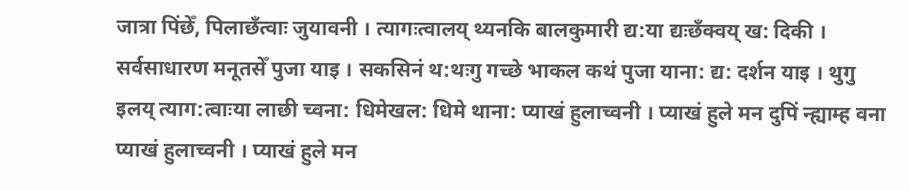जात्रा पिंछेँ, पिलाछँत्वाः जुयावनी । त्यागःत्वालय् थ्यनकि बालकुमारी द्य:या द्यःछँक्वय् ख: दिकी । सर्वसाधारण मनूतसेँ पुजा याइ । सकसिनं थ:थःगु गच्छे भाकल कथं पुजा याना: द्य: दर्शन याइ । थुगु इलय् त्याग:त्वाःया लाछी च्वना: धिमेखल: धिमे थाना: प्याखं हुलाच्वनी । प्याखं हुले मन दुपिं न्ह्याम्ह वना प्याखं हुलाच्वनी । प्याखं हुले मन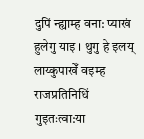दुपिं न्ह्याम्ह वना: प्याखं हुलेगु याइ । थुगु हे इलय् लाय्कुपाखेँ वइम्ह राजप्रतिनिधिं गुइतःत्वा:या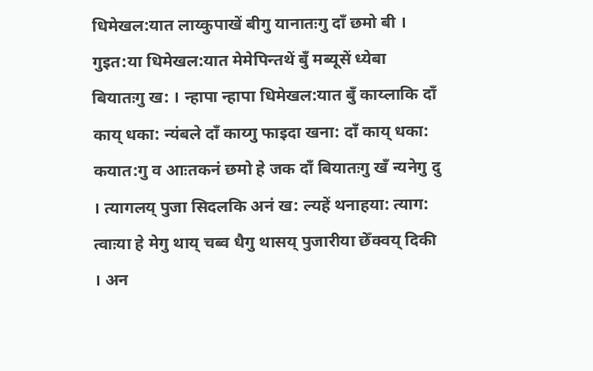धिमेखल:यात लाय्कुपाखें बीगु यानातःगु दाँ छमो बी । गुइत:या धिमेखल:यात मेमेपिन्तथें बुँ मब्यूसें ध्येबा बियातःगु ख: । न्हापा न्हापा धिमेखल:यात बुँ काय्लाकि दाँ काय् धका: न्यंबले दाँ काय्गु फाइदा खना: दाँ काय् धका: कयात:गु व आःतकनं छमो हे जक दाँ बियातःगु खँ न्यनेगु दु । त्यागलय् पुजा सिदलकि अनं ख: ल्यहें थनाहया: त्याग: त्वाःया हे मेगु थाय् चब्व धैगु थासय् पुजारीया छेँक्वय् दिकी । अन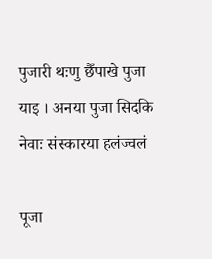पुजारी थःणु छैँपाखे पुजा याइ । अनया पुजा सिदकि
नेवाः संस्कारया हलंज्वलं

पूजा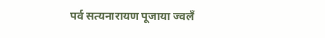पर्व सत्यनारायण पूजाया ज्वलँ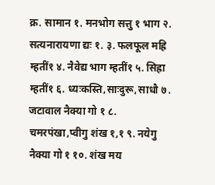क्र. सामान १. मनभोग सत्तु १ भाग २. सत्यनारायणा द्यः १. ३. फलफूल मह्रि म्हतीं१ ४. नैवेद्य भाग म्हतीं१ ५. सिह्रा म्हतीं१ ६. ध्यःकस्ति,साःदुरू,साधौ ७. जटावाल नैक्या गो १ ८. चमरपंखा,प्वीगु शंख १,१ ९. नयेगु नैक्या गो १ १०. शंख मय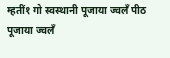म्हतीं१ गो स्वस्थानी पूजाया ज्वलँ पीठ पूजाया ज्वलँ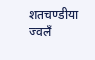शतचण्डीया ज्वलँ